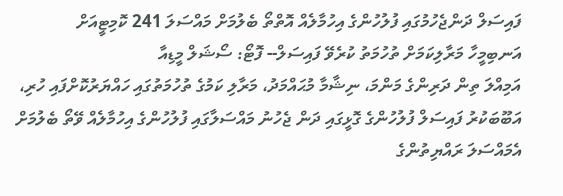ފައިސަލް ދަންޖެހުމުގައި ފުލުހުންގެ އިހުމާލެއް އޮތްތޯ ބެލުމަށް މައްސަލަ 241 ކޮމިޓީއަށް
އަނބިމީހާ މަރާލިކަމަށް ތުހުމަތު ކުރެވޭ ފައިސަލް-- ފޮޓޯ: ސޯޝަލް މީޑިއާ
އަމިއްލަ ތިން ދަރިންގެ މަންމަ، ނިޝާމާ މުޙައްމަދު، މަރާލި ކަމުގެ ތުހުމަތުގައި ހައްޔަރުކޮށްފައި ހުރި، އަބޫބަކުރު ފައިސަލް ފުލުހުންގެ ގޮޅީގައި ދަން ޖެހުނު މައްސަލާގައި ފުލުހުންގެ އިހުމާލެއް ވޭތޯ ބެލުމަށް އެމައްސަލަ ރައްޔިތުންގެ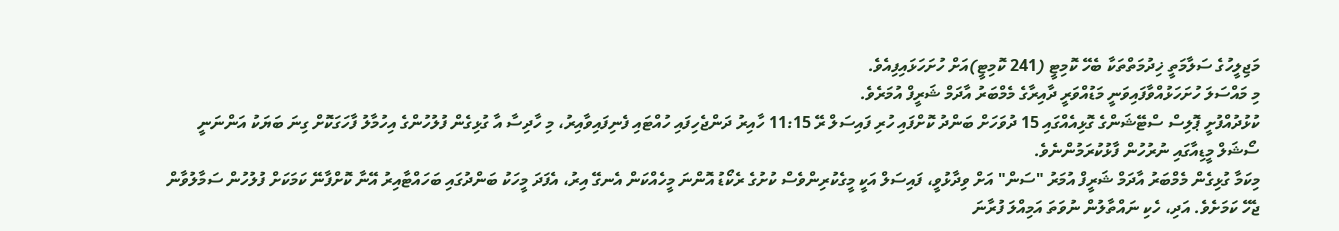މަޖިލީހުގެ ސަލާމަތީ ޚިދުމަތްތަކާ ބެހޭ ކޮމިޓީ (241 ކޮމިޓީ)އަށް ހުށަހަޅައިފިއެވެ.
މި މައްސަލަ ހުށަހަޅުއްވާފައިވަނީ މަޑުއްވަރީ ދާއިރާގެ މެމްބަރު އާދަމް ޝަރީފް އުމަރެވެ.
ކުޅުދުއްފުށީ ޕޮލިސް ސްޓޭޝަންގެ ގޮޅިއެއްގައި 15 ދުވަހަށް ބަންދު ކޮށްފައި ހުރި ފައިސަލް ރޭ 11:15 ހާއިރު ދަންޖެހިފައި ހުއްޓައި ފެނިފައިވާއިރު، މި ހާދިސާ އާ ގުޅިގެން ފުލުހުންގެ އިހުމާލު ފާހަގަކޮށް ގިނަ ބަޔަކު އަންނަނީ ސޯޝަލް މީޑިއާގައި ނުރުހުން ފާޅުކުރަމުންނެވެ.
މިކަމާ ގުޅިގެން މެމްބަރު އާދަމް ޝަރީފް އުމަރު "ސަން" އަށް ވިދާޅުވީ، ފައިސަލް އަކީ މީގެކުރިންވެސް ކުށުގެ ރެކޯޑު އޮންނަ މީހެއްކަން އެނގޭ އިރު، އެފަދަ މީހަކު ބަންދުގައި ބަހައްޓާއިރު އޭނާ ކޮށްފާނޭ ކަމަކަށް ފުލުހުން ސަމާލުވާން ޖެހޭ ކަމަށެވެ. އަދި، ހެކި ނައްތާލުން ނުވަތަ އަމިއްލަ ފުރާނަ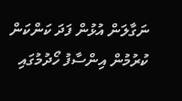ނަގާލަން އުޅުން ފަދަ ކަންކަން ކުރުމުން އިންސާފު ހޯދުމުގައި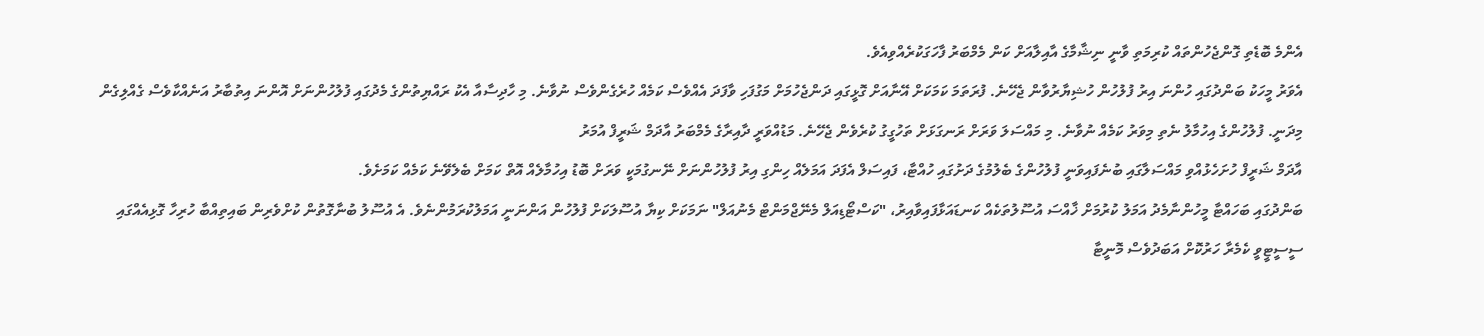އެންމެ ބޮޑެތި ގޮންޖެހުންތައް ކުރިމަތި ވާނީ ނިޝާމާގެ އާއިލާއަށް ކަން މެމްބަރު ފާހަގަކުރެއްވިއެވެ.
އެވަރު މީހަކު ބަންދުގައި ހުންނަ އިރު ފުލުހުން ހުޝިޔާރުވާން ޖެހޭނެ. ފުރަތަމަ ކަމަކަށް އޭނާއަށް ގޮޅީގައި ދަންޖެހުމަށް މަގުފަހި ވާފަދަ އެއްވެސް ކަމެއް ހުރެގެންވެސް ނުވާނެ. މި ހާދިސާއާ އެކު ރައްޔިތުންގެ މެދުގައި ފުލުހުންނަށް އޮންނަ އިތުބާރު އަނެއްކާވެސް ގެއްލިގެން މިދަނީ. ފުލުހުންގެ އިހުމާލު ނެތި މިވަރު ކަމެއް ނުވާނެ. މި މައްސަލަ ވަރަށް ރަނގަޅަށް ތަހުގީގު ކުރެވެން ޖެހޭނެ. މަޑުއްވަރީ ދާއިރާގެ މެމްބަރު އާދަމް ޝަރީފް އުމަރު
އާދަމް ޝަރީފް ހުށަހެޅުއްވި މައްސަލާގައި ބުނެފައިވަނީ ފުލުހުންގެ ބެލުމުގެ ދަށުގައި ހުއްޓާ، ފައިސަލް އެފަދަ އަމަލެއް ހިންގި އިރު ފުލުހުންނަށް ނޭނގުމަކީ ވަރަށް ބޮޑު އިހުމާލެއް އޮތް ކަމަށް ބެލެވޭނެ ކަމެއް ކަމަށެވެ.
ބަންދުގައި ބަހައްޓާ މީހުންނާމެދު އަމަލު ކުރުމަށް ޚާއްސަ އުސޫލުތަކެއް ކަނޑައަޅާފައިވާއިރު، "ކަސްޓޯޑިއަލް މެނޭޖްމަންޓް މެނުއަލް" ނަމަކަށް ކިޔާ އުސޫލަކަށް ފުލުހުން އަންނަނީ އަމަލުކުރަމުންނެވެ. އެ އުސޫލު ބުނާގޮތުން ކުށްވެރިން ބައިތިއްބާ ހުރިހާ ގޮޅިއެއްގައި ސީސީޓީވީ ކެމެރާ ހަރުކޮށް އަބަދުވެސް މޮނީޓާ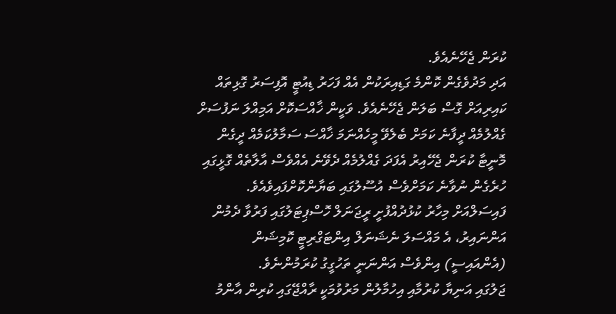ކުރަން ޖެހޭނެއެވެ.
އަދި މަދުވެގެން ކޮންމެ ގަޑިއިރަކުން އެއް ފަހަރު ޑިއުޓީ އޮފިސަރު ގޮޅިތައް ކައިރިއަށް ގޮސް ބަލަން ޖެހޭނެއެވެ. ވަކީން ޚާއްސަކޮށް އަމިއްލަ ނަފުސަށް ގެއްލުމެއް ދީފާނެ ކަމަށް ބެލެވޭ މީހެއްނަމަ ޚާއްސަ ސަމާލުކަމެއް ދީގެން މޮނީޓާ ކުރަން ޖެހޭއިރު އެފަދަ ގެއްލުމެއް ދެވޭނެ އެއްވެސް އާލާތެއް ގޮޅީގައި ހުރެގެން ނުވާނެ ކަމަށްވެސް އުސޫލުގައި ބަޔާންކޮށްފައިވެއެވެ.
ފައިސަލްއަށް މިހާރު ކުޅުދުއްފުށީ ރީޖަނަލް ހޮސްޕިޓަލުގައި ފަރުވާ ދެމުން އަންނައިރު، އެ މައްސަލަ ނެޝަނަލް އިންޓަގްރިޓީ ކޮމިޝަން (އެންއައިސީ) އިންވެސް އަންނަނީ ތަހުގީގު ކުރަމުންނެވެ.
ޖަލުގައި އަނިޔާ ކުރުމާއި އިހުމާލުން މަރުވުމަކީ ރާއްޖޭގައި ކުރިން އާންމު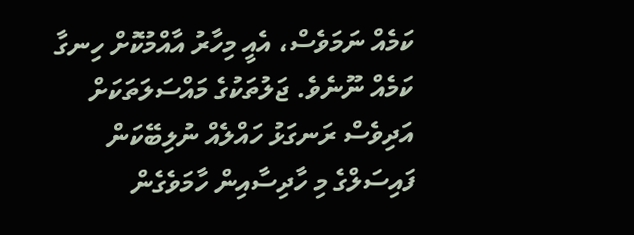ކަމެއް ނަމަވެސް، އެއީ މިހާރު އާއްމުކޮށް ހިނގާ ކަމެއް ނޫނެވެ. ޖަލުތަކުގެ މައްސަލަތަކަށް އަދިވެސް ރަނގަޅު ހައްލެއް ނުލިބޭކަން ފައިސަލްގެ މި ހާދިސާއިން ހާމަވެގެން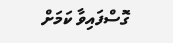ގޮސްފައިވާ ކަމަށް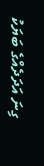ގިނަ އަދަދެއްގެ ބަޔަކު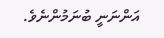އަންނަނީ ބުނަމުންނެވެ.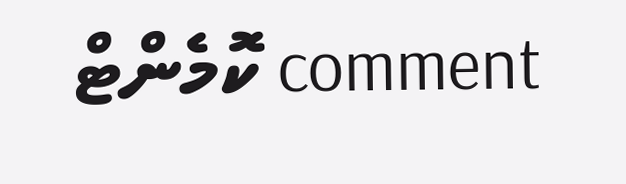comment ކޮމެންޓް